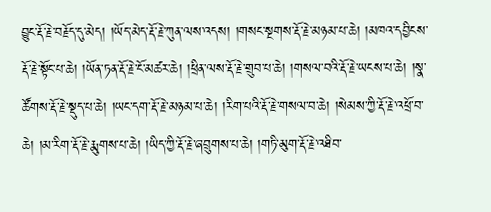བྱུང་རྡོ་རྗེ་བརྗོད་དུ་མེད། །ཡོད་མེད་རྡོ་རྗེ་ཀུན་ལས་འདས། །གསང་སྔགས་རྡོ་རྗེ་མཉམ་པ་ཆེ། །མཁའ་དབྱིངས་རྡོ་རྗེ་སྟོང་པ་ཆེ། །ཡོན་ཏན་རྡོ་རྗེ་ངོ་མཚར་ཆེ། །ཕྲིན་ལས་རྡོ་རྗེ་གྲུབ་པ་ཆེ། །གསལ་བའི་རྡོ་རྗེ་ཡངས་པ་ཆེ། །སྣ་ཚོགས་རྡོ་རྗེ་སྡུད་པ་ཆེ། །ཡང་དག་རྡོ་རྗེ་མཉམ་པ་ཆེ། །རིག་པའི་རྡོ་རྗེ་གསལ་བ་ཆེ། །སེམས་ཀྱི་རྡོ་རྗེ་འཕྲོ་བ་ཆེ། །མ་རིག་རྡོ་རྗེ་རྨུགས་པ་ཆེ། །ཡིད་ཀྱི་རྡོ་རྗེ་ཞབྲུགས་པ་ཆེ། །གཏི་མུག་རྡོ་རྗེ་འཐིབ་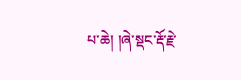པ་ཆེ། །ཞེ་སྡང་རྡོ་རྗེ་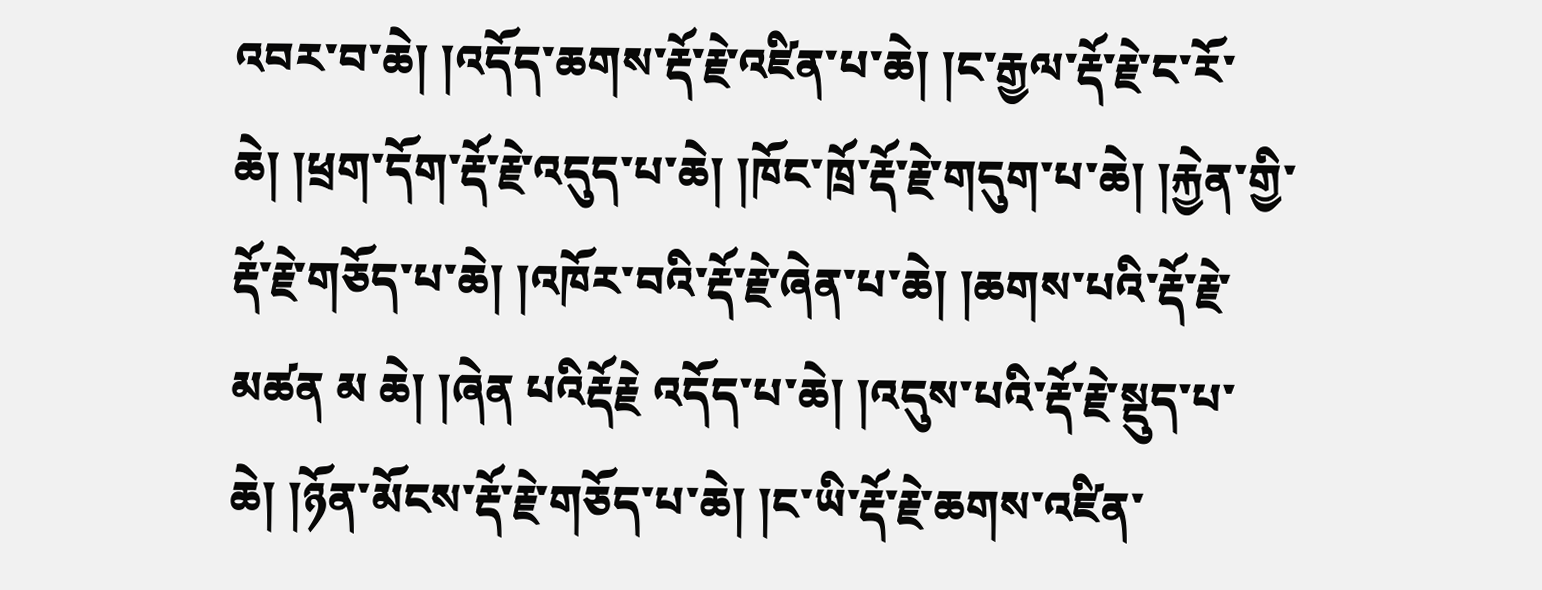འབར་བ་ཆེ། །འདོད་ཆགས་རྡོ་རྗེ་འཛིན་པ་ཆེ། །ང་རྒྱལ་རྡོ་རྗེ་ང་རོ་ཆེ། །ཕྲག་དོག་རྡོ་རྗེ་འདུད་པ་ཆེ། །ཁོང་ཁྲོ་རྡོ་རྗེ་གདུག་པ་ཆེ། །རྐྱེན་གྱི་རྡོ་རྗེ་གཅོད་པ་ཆེ། །འཁོར་བའི་རྡོ་རྗེ་ཞེན་པ་ཆེ། །ཆགས་པའི་རྡོ་རྗེ་མཚན མ ཆེ། །ཞེན པའིརྡོརྗེ འདོད་པ་ཆེ། །འདུས་པའི་རྡོ་རྗེ་སྡུད་པ་ཆེ། །ཉོན་མོངས་རྡོ་རྗེ་གཅོད་པ་ཆེ། །ང་ཡི་རྡོ་རྗེ་ཆགས་འཛིན་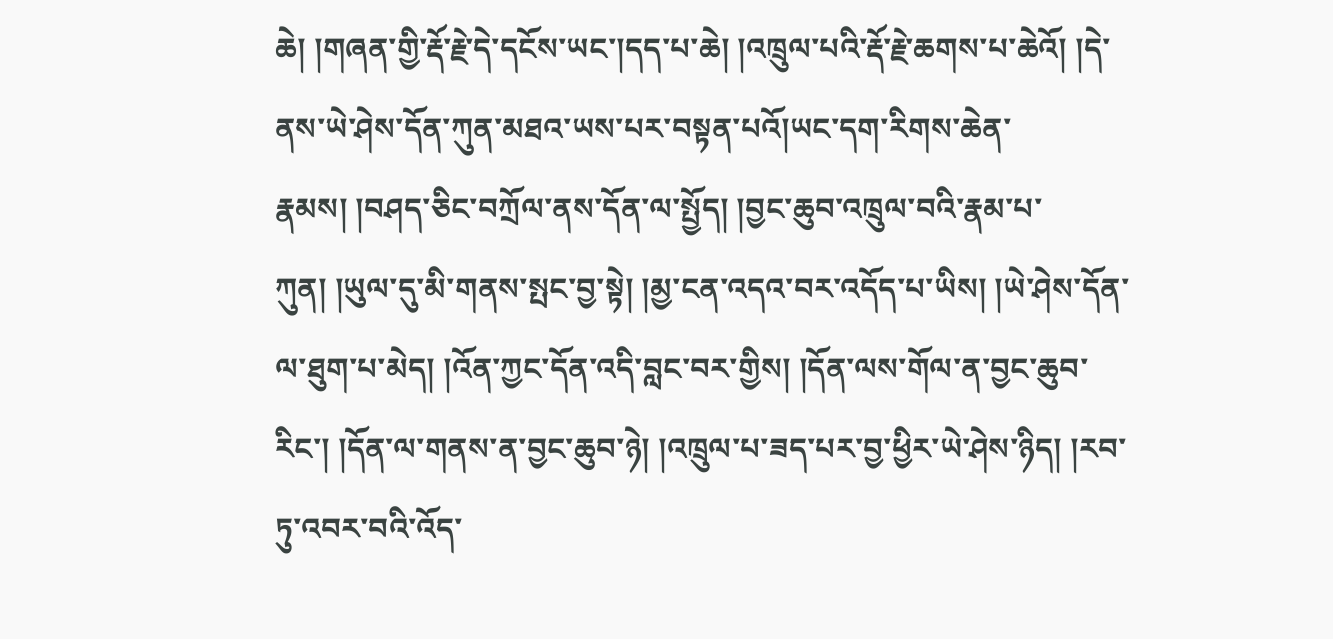ཆེ། །གཞན་གྱི་རྡོ་རྗེ་དེ་དངོས་ཡང་།དད་པ་ཆེ། །འཁྲུལ་པའི་རྡོ་རྗེ་ཆགས་པ་ཆེའོ། །དེ་ནས་ཡེ་ཤེས་དོན་ཀུན་མཐའ་ཡས་པར་བསྟན་པའོ།ཡང་དག་རིགས་ཆེན་རྣམས། །བཤད་ཅིང་བཀྲོལ་ནས་དོན་ལ་སྤྱོད། །བྱང་ཆུབ་འཁྲུལ་བའི་རྣམ་པ་ཀུན། །ཡུལ་དུ་མི་གནས་སྤང་བྱ་སྟེ། །མྱ་ངན་འདའ་བར་འདོད་པ་ཡིས། །ཡེ་ཤེས་དོན་ལ་ཐུག་པ་མེད། །འོན་ཀྱང་དོན་འདི་བླང་བར་གྱིས། །དོན་ལས་གོལ་ན་བྱང་ཆུབ་རིང་། །དོན་ལ་གནས་ན་བྱང་ཆུབ་ཉེ། །འཁྲུལ་པ་ཟད་པར་བྱ་ཕྱིར་ཡེ་ཤེས་ཉིད། །རབ་ཏུ་འབར་བའི་འོད་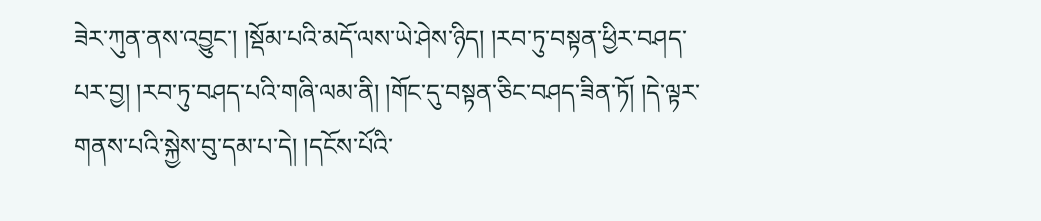ཟེར་ཀུན་ནས་འབྱུང་། །སྡོམ་པའི་མདོ་ལས་ཡེ་ཤེས་ཉིད། །རབ་ཏུ་བསྟན་ཕྱིར་བཤད་པར་བྱ། །རབ་ཏུ་བཤད་པའི་གཞི་ལམ་ནི། །གོང་དུ་བསྟན་ཅིང་བཤད་ཟིན་ཏོ། །དེ་ལྟར་གནས་པའི་སྐྱེས་བུ་དམ་པ་དེ། །དངོས་པོའི་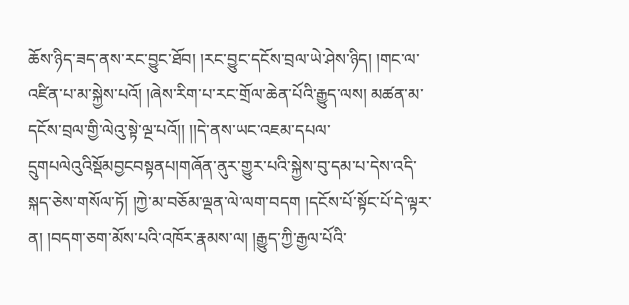ཆོས་ཉིད་ཟད་ནས་རང་བྱུང་ཐོབ། །རང་བྱུང་དངོས་བྲལ་ཡེ་ཤེས་ཉིད། །གང་ལ་འཛིན་པ་མ་སྐྱེས་པའོ། །ཞེས་རིག་པ་རང་གྲོལ་ཆེན་པོའི་རྒྱུད་ལས། མཚན་མ་དངོས་བྲལ་གྱི་ལེའུ་སྟེ་ལྔ་པའོ།། །།དེ་ནས་ཡང་འཇམ་དཔལ་དྲུགཔལེའུའིསྡོམབྱངབསྟནཔ།གཞོན་ནུར་གྱུར་པའི་སྐྱེས་བུ་དམ་པ་དེས་འདི་སྐད་ཅེས་གསོལ་ཏོ། །ཀྱེ་མ་བཅོམ་ལྡན་ལེ་ལག་བདག །དངོས་པོ་སྟོང་པོ་དེ་ལྟར་ན། །བདག་ཅག་མོས་པའི་འཁོར་རྣམས་ལ། །རྒྱུད་ཀྱི་རྒྱལ་པོའི་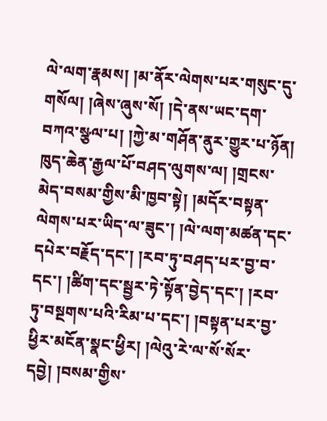ལེ་ལག་རྣམས། །མ་ནོར་ལེགས་པར་གསུང་དུ་གསོལ། །ཞེས་ཞུས་སོ། །དེ་ནས་ཡང་དག་བཀའ་སྩལ་པ། །ཀྱེ་མ་གཤོན་ནུར་གྱུར་པ་ཉོན། ཁུད་ཆེན་རྒྱལ་པོ་བཤད་ལུགས་ལ། །གྲངས་མེད་བསམ་གྱིས་མི་ཁྱབ་སྟེ། །མདོར་བསྟན་ལེགས་པར་ཡིད་ལ་ཟུང་། །ལེ་ལག་མཚན་དང་དཔེར་བརྗོད་དང་། །རབ་ཏུ་བཤད་པར་བྱ་བ་དང་། །ཚིག་དང་སྦྱར་ཏེ་སྟོན་བྱེད་དང་། །རབ་ཏུ་བསྔགས་པའི་རིམ་པ་དང་། །བསྟན་པར་བྱ་ཕྱིར་མངོན་སྣང་ཕྱིར། །ལེའུ་རེ་ལ་སོ་སོར་དབྱེ། །བསམ་གྱིས་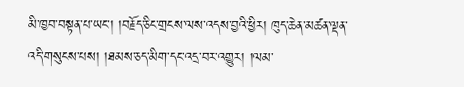མི་ཁྱབ་བསྟན་པ་ཡང་། །བརྗོད་ཅིང་གྲངས་ལས་འདས་བྱའི་ཕྱིར། ཁུད་ཆེན་མཚན་ལྡན་འདི་གསུངས་པས། །ཐམས་ཅད་མིག་དང་འདྲ་བར་འགྱུར། །ལམ་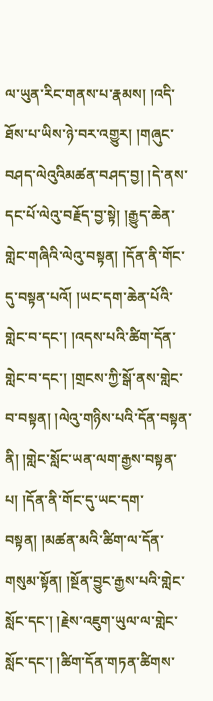ལ་ཡུན་རིང་གནས་པ་རྣམས། །འདི་ཐོས་པ་ཡིས་ཉེ་བར་འགྱུར། །གཞུང་བཤད་ལེའུའིམཚན་བཤད་བྱ། །དེ་ནས་དང་པོ་ལེའུ་བརྗོད་བྱ་སྟེ། །རྒྱུད་ཆེན་གླེང་གཞིའི་ལེའུ་བསྟན། །དོན་ནི་གོང་དུ་བསྟན་པའོ། །ཡང་དག་ཆེན་པོའི་གླེང་བ་དང་། །འདས་པའི་ཚིག་དོན་གླེང་བ་དང་། །གྲངས་ཀྱི་སྒོ་ནས་གླེང་བ་བསྟན། །ལེའུ་གཉིས་པའི་དོན་བསྟན་ནི། །གླེང་སློང་ཡན་ལག་རྒྱས་བསྟན་པ། །དོན་ནི་གོང་དུ་ཡང་དག་བསྟན། །མཚན་མའི་ཚིག་ལ་དོན་གསུམ་སྟོན། །སྔོན་བྱུང་རྒྱས་པའི་གླེང་སློང་དང་། །རྗེས་འཇུག་ཡུལ་ལ་གླེང་སློང་དང་། །ཚིག་དོན་གཏན་ཚིགས་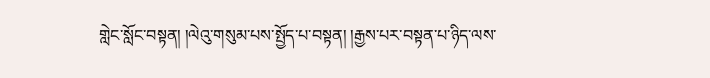གླེང་སློང་བསྟན། །ལེའུ་གསུམ་པས་སྤྱོད་པ་བསྟན། །རྒྱས་པར་བསྟན་པ་ཉིད་ལས་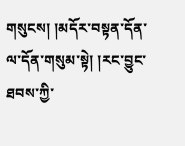གསུངས། །མདོར་བསྟན་དོན་ལ་དོན་གསུམ་སྟེ། །རང་བྱུང་ཐབས་ཀྱི་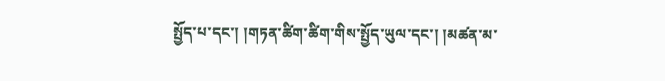སྤྱོད་པ་དང་། །གཏན་ཚིག་ཚིག་གིས་སྤྱོད་ཡུལ་དང་། །མཚན་མ་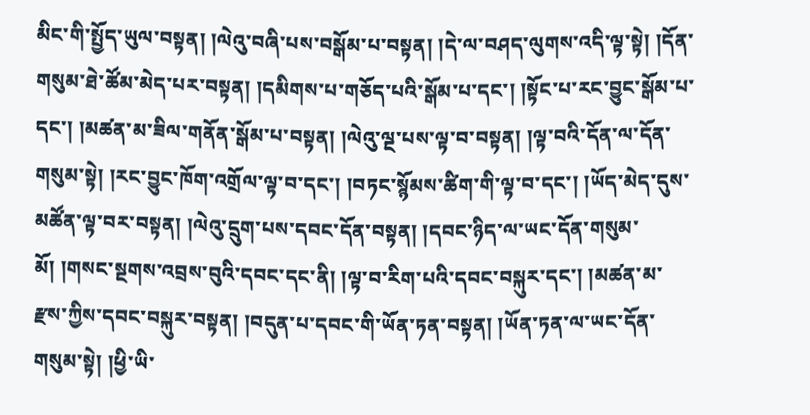མིང་གི་སྤྱོད་ཡུལ་བསྟན། །ལེའུ་བཞི་པས་བསྒོམ་པ་བསྟན། །དེ་ལ་བཤད་ལུགས་འདི་ལྟ་སྟེ། །དོན་གསུམ་ཐེ་ཚོམ་མེད་པར་བསྟན། །དམིགས་པ་གཅོད་པའི་སྒོམ་པ་དང་། །སྟོང་པ་རང་བྱུང་སྒོམ་པ་དང་། །མཚན་མ་ཟིལ་གནོན་སྒོམ་པ་བསྟན། །ལེའུ་ལྔ་པས་ལྟ་བ་བསྟན། །ལྟ་བའི་དོན་ལ་དོན་གསུམ་སྟེ། །རང་བྱུང་ཁོག་འགྲོལ་ལྟ་བ་དང་། །བཏང་སྙོམས་ཚིག་གི་ལྟ་བ་དང་། །ཡོད་མེད་དུས་མཚོན་ལྟ་བར་བསྟན། །ལེའུ་དྲུག་པས་དབང་དོན་བསྟན། །དབང་ཉིད་ལ་ཡང་དོན་གསུམ་མོ། །གསང་སྔགས་འབྲས་བུའི་དབང་དང་ནི། །ལྟ་བ་རིག་པའི་དབང་བསྐུར་དང་། །མཚན་མ་རྫས་ཀྱིས་དབང་བསྐུར་བསྟན། །བདུན་པ་དབང་གི་ཡོན་ཏན་བསྟན། །ཡོན་ཏན་ལ་ཡང་དོན་གསུམ་སྟེ། །ཕྱི་ཡི་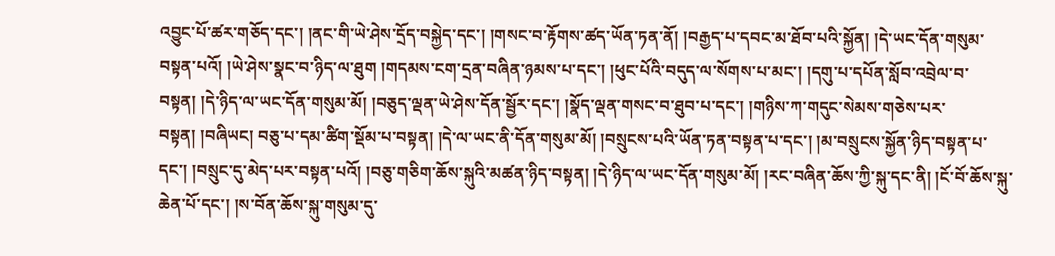འབྱུང་པོ་ཚར་གཅོད་དང་། །ནང་གི་ཡེ་ཤེས་དྲོད་བསྐྱེད་དང་། །གསང་བ་རྟོགས་ཚད་ཡོན་ཏན་ནོ། །བརྒྱད་པ་དབང་མ་ཐོབ་པའི་སྐྱོན། །དེ་ཡང་དོན་གསུམ་བསྟན་པའོ། །ཡེ་ཤེས་སྣང་བ་ཉིད་ལ་ཐུག །གདམས་ངག་དྲན་བཞིན་ཉམས་པ་དང་། །ཕུང་པོའི་བདུད་ལ་སོགས་པ་མང་། །དགུ་པ་དཔོན་སློབ་འབྲེལ་བ་བསྟན། །དེ་ཉིད་ལ་ཡང་དོན་གསུམ་མོ། །བཅུད་ལྡན་ཡེ་ཤེས་དོན་སྦྱོར་དང་། །སྣོད་ལྡན་གསང་བ་ཐུབ་པ་དང་། །གཉིས་ཀ་གདུང་སེམས་གཅེས་པར་བསྟན། །བཞིཡང། བཅུ་པ་དམ་ཚིག་སྡོམ་པ་བསྟན། །དེ་ལ་ཡང་ནི་དོན་གསུམ་མོ། །བསྲུངས་པའི་ཡོན་ཏན་བསྟན་པ་དང་། །མ་བསྲུངས་སྐྱོན་ཉིད་བསྟན་པ་དང་། །བསྲུང་དུ་མེད་པར་བསྟན་པའོ། །བཅུ་གཅིག་ཆོས་སྐུའི་མཚན་ཉིད་བསྟན། །དེ་ཉིད་ལ་ཡང་དོན་གསུམ་མོ། །རང་བཞིན་ཆོས་ཀྱི་སྐུ་དང་ནི། །ངོ་བོ་ཆོས་སྐུ་ཆེན་པོ་དང་། །ས་བོན་ཆོས་སྐུ་གསུམ་དུ་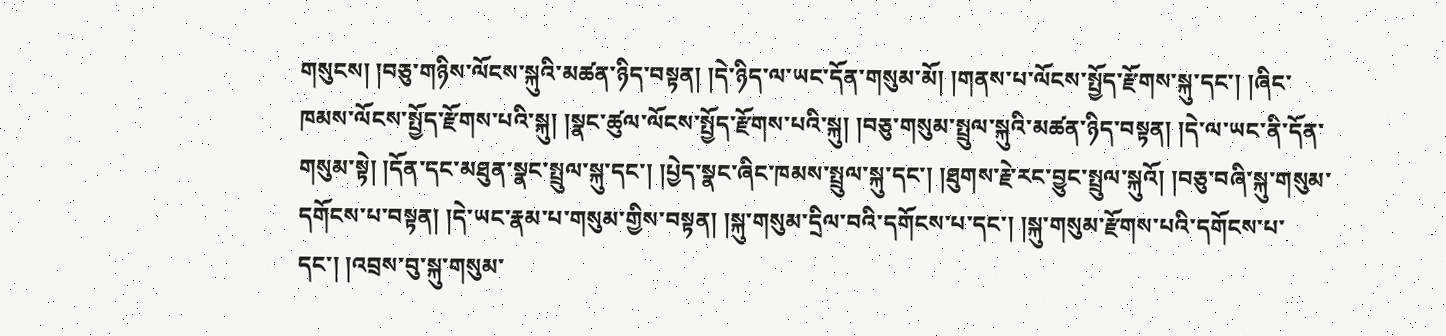གསུངས། །བཅུ་གཉིས་ལོངས་སྐུའི་མཚན་ཉིད་བསྟན། །དེ་ཉིད་ལ་ཡང་དོན་གསུམ་མོ། །གནས་པ་ལོངས་སྤྱོད་རྫོགས་སྐུ་དང་། །ཞིང་ཁམས་ལོངས་སྤྱོད་རྫོགས་པའི་སྐུ། །སྣང་ཚུལ་ལོངས་སྤྱོད་རྫོགས་པའི་སྐུ། །བཅུ་གསུམ་སྤྲུལ་སྐུའི་མཚན་ཉིད་བསྟན། །དེ་ལ་ཡང་ནི་དོན་གསུམ་སྟེ། །དོན་དང་མཐུན་སྣང་སྤྲུལ་སྐུ་དང་། །པྱེད་སྣང་ཞིང་ཁམས་སྤྲུལ་སྐུ་དང་། །ཐུགས་རྗེ་རང་བྱུང་སྤྲུལ་སྐུའོ། །བཅུ་བཞི་སྐུ་གསུམ་དགོངས་པ་བསྟན། །དེ་ཡང་རྣམ་པ་གསུམ་གྱིས་བསྟན། །སྐུ་གསུམ་དྲིལ་བའི་དགོངས་པ་དང་། །སྐུ་གསུམ་རྫོགས་པའི་དགོངས་པ་དང་། །འབྲས་བུ་སྐུ་གསུམ་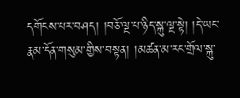དགོངས་པར་བཤད། །བཅོ་ལྔ་པ་ཉིད་སྐུ་ལྔ་སྟེ། །དེ་ཡང་རྣམ་དོན་གསུམ་གྱིས་བསྟན། །མཚན་མ་རང་གྲོལ་སྐུ་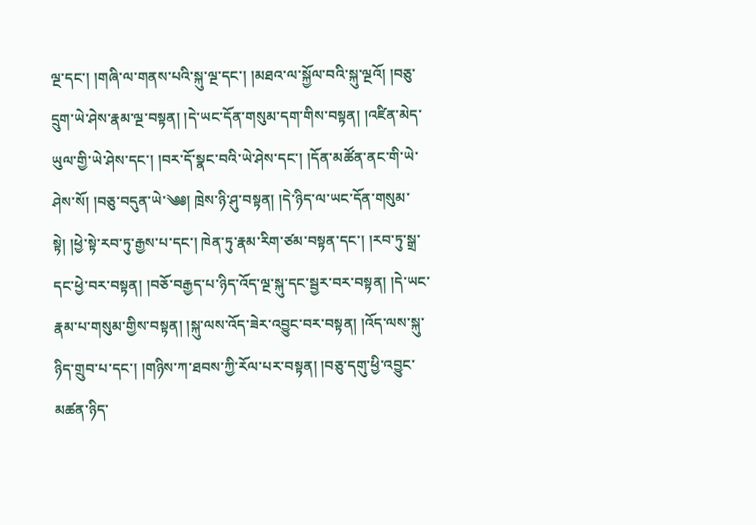ལྔ་དང་། །གཞི་ལ་གནས་པའི་སྐུ་ལྔ་དང་། །མཐའ་ལ་སྐྱོལ་བའི་སྐུ་ལྔའོ། །བཅུ་དྲུག་ཡེ་ཤེས་རྣམ་ལྔ་བསྟན། །དེ་ཡང་དོན་གསུམ་དག་གིས་བསྟན། །འཛིན་མེད་ཡུལ་གྱི་ཡེ་ཤེས་དང་། །བར་དོ་སྣང་བའི་ཡེ་ཤེས་དང་། །དོན་མཚོན་ནང་གི་ཡེ་ཤེས་སོ། །བཅུ་བདུན་ཡེ་༄༅། ཁྲེས་ཉི་ཤུ་བསྟན། །དེ་ཉིད་ལ་ཡང་དོན་གསུམ་སྟེ། །ཕྱེ་སྟེ་རབ་ཏུ་རྒྱས་པ་དང་། ཁེན་ཏུ་རྣམ་རིག་ཙམ་བསྟན་དང་། །རབ་ཏུ་སྒྲ་དང་ཕྱེ་བར་བསྟན། །བཅོ་བརྒྱད་པ་ཉིད་འོད་ལྔ་སྐུ་དང་སྦྱར་བར་བསྟན། །དེ་ཡང་རྣམ་པ་གསུམ་གྱིས་བསྟན། །སྐུ་ལས་འོད་ཟེར་འབྱུང་བར་བསྟན། །འོད་ལས་སྐུ་ཉིད་གྲུབ་པ་དང་། །གཉིས་ཀ་ཐབས་ཀྱི་རོལ་པར་བསྟན། །བཅུ་དགུ་ཕྱི་འབྱུང་མཚན་ཉིད་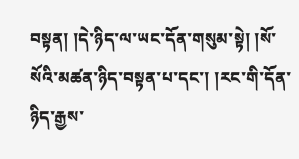བསྟན། །དེ་ཉིད་ལ་ཡང་དོན་གསུམ་སྟེ། །སོ་སོའི་མཚན་ཉིད་བསྟན་པ་དང་། །རང་གི་དོན་ཉིད་རྒྱས་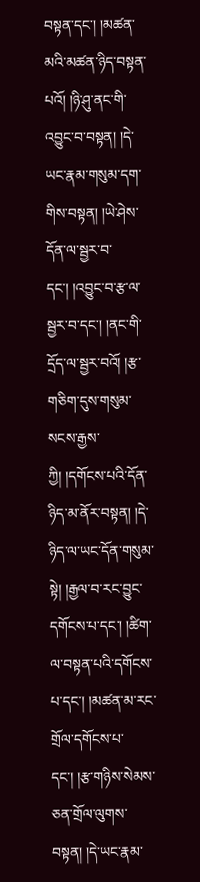བསྟན་དང་། །མཚན་མའི་མཚན་ཉིད་བསྟན་པའོ། །ཉི་ཤུ་ནང་གི་འབྱུང་བ་བསྟན། །དེ་ཡང་རྣམ་གསུམ་དག་གིས་བསྟན། །ཡེ་ཤེས་དོན་ལ་སྦྱར་བ་དང་། །འབྱུང་བ་རྩ་ལ་སྦྱར་བ་དང་། །ནང་གི་དྲོད་ལ་སྦྱར་བའོ། །རྩ་གཅིག་དུས་གསུམ་སངས་རྒྱས་ཀྱི། །དགོངས་པའི་དོན་ཉིད་མ་ནོར་བསྟན། །དེ་ཉིད་ལ་ཡང་དོན་གསུམ་སྟེ། །རྒྱལ་བ་རང་བྱུང་དགོངས་པ་དང་། །ཚིག་ལ་བསྟན་པའི་དགོངས་པ་དང་། །མཚན་མ་རང་གྲོལ་དགོངས་པ་དང་། །རྩ་གཉིས་སེམས་ཅན་གྲོལ་ལུགས་བསྟན། །དེ་ཡང་རྣམ་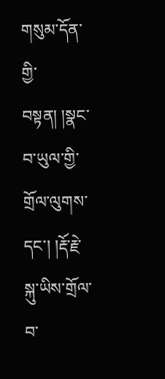གསུམ་དོན་གྱི་བསྟན། །སྣང་བ་ཡུལ་གྱི་གྲོལ་ལུགས་དང་། །རྡོ་རྗེ་སྐུ་ཡིས་གྲོལ་བ་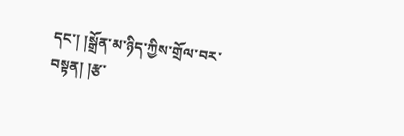དང་། །སྒྲོན་མ་ཉིད་ཀྱིས་གྲོལ་བར་བསྟན། །རྩ་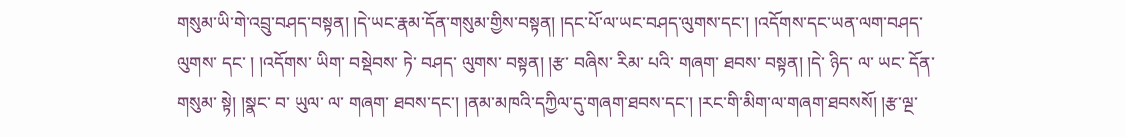གསུམ་ཡི་གེ་འབྲུ་བཤད་བསྟན། །དེ་ཡང་རྣམ་དོན་གསུམ་གྱིས་བསྟན། །དང་པོ་ལ་ཡང་བཤད་ལུགས་དང་། །འདོགས་དང་ཡན་ལག་བཤད་ ལུགས་ དང་ ། །འདོགས་ ཡིག་ བསྡེབས་ ཏེ་ བཤད་ ལུགས་ བསྟན། །རྩ་ བཞིས་ རིམ་ པའི་ གཞག་ ཐབས་ བསྟན། །དེ་ ཉིད་ ལ་ ཡང་ དོན་ གསུམ་ སྟེ། །སྣང་ བ་ ཡུལ་ ལ་ གཞག་ ཐབས་དང་། །ནམ་མཁའི་དཀྱིལ་དུ་གཞག་ཐབས་དང་། །རང་གི་མིག་ལ་གཞག་ཐབསསོ། །རྩ་ལྔ་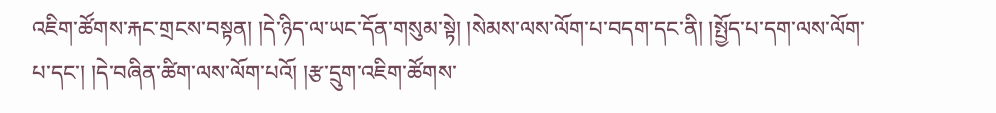འཇིག་ཚོགས་རྐང་གྲངས་བསྟན། །དེ་ཉིད་ལ་ཡང་དོན་གསུམ་སྟེ། །སེམས་ལས་ལོག་པ་བདག་དང་ནི། །སྤྱོད་པ་དག་ལས་ལོག་པ་དང་། །དེ་བཞིན་ཚིག་ལས་ལོག་པའོ། །རྩ་དྲུག་འཇིག་ཚོགས་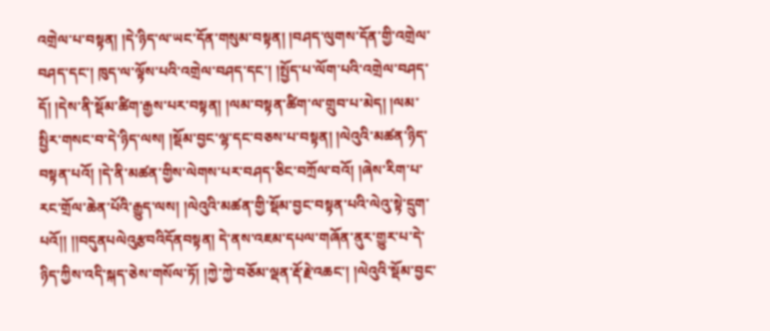འགྲེལ་པ་བསྟན། །དེ་ཉིད་ལ་ཡང་དོན་གསུམ་བསྟན། །བཤད་ལུགས་དོན་གྱི་འགྲེལ་བཤད་དང་། ཁུད་ལ་ལྟོས་པའི་འགྲེལ་བཤད་དང་། །སྤྱོད་པ་ལོག་པའི་འགྲེལ་བཤད་དོ། །དེས་ནི་སྡོམ་ཚིག་རྒྱས་པར་བསྟན། །ལམ་བསྟན་ཚིག་ལ་གྲུབ་པ་མེད། །ལམ་སྤྱིར་གསང་བ་དེ་ཉིད་ལས། །སྡོམ་བྱང་ལྷ་དང་བཅས་པ་བསྟན། །ལེའུའི་མཚན་ཉིད་བསྟན་པའོ། །དེ་ནི་མཚན་གྱིས་ལེགས་པར་བཤད་ཅིང་བཀྲོལ་བའོ། །ཞེས་རིག་པ་རང་གྲོལ་ཆེན་པོའི་རྒྱུད་ལས། །ལེའུའི་མཚན་གྱི་སྡོམ་བྱང་བསྟན་པའི་ལེའུ་སྟེ་དྲུག་པའོ།། །།བདུནཔལེའུརྩབའིདོནབསྟན། དེ་ནས་འཇམ་དཔལ་གཞོན་ནུར་གྱུར་པ་དེ་ཉིད་ཀྱིས་འདི་སྐད་ཅེས་གསོལ་ཏོ། །ཀྱེ་ཀྱེ་བཅོམ་ལྡན་རྡོ་རྗེ་འཆང་། །ལེའུའི་སྡོམ་བྱང་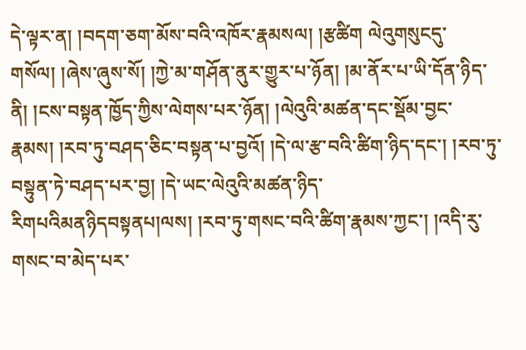དེ་ལྟར་ན། །བདག་ཅག་མོས་བའི་འཁོར་རྣམསལ། །རྩཚིག ལེའུགསུངདུ་གསོལ། །ཞེས་ཞུས་སོ། །ཀྱེ་མ་གཤོན་ནུར་གྱུར་པ་ཉོན། །མ་ནོར་པ་ཡི་དོན་ཉིད་ནི། །ངས་བསྟན་ཁྱོད་ཀྱིས་ལེགས་པར་ཉོན། །ལེའུའི་མཚན་དང་སྡོམ་བྱང་རྣམས། །རབ་ཏུ་བཤད་ཅིང་བསྟན་པ་བྱའོ། །དེ་ལ་རྩ་བའི་ཚིག་ཉིད་དང་། །རབ་ཏུ་བསྟུན་ཏེ་བཤད་པར་བྱ། །དེ་ཡང་ལེའུའི་མཚན་ཉིད་རིགཔའིམནཉིདབསྟནཔ།ལས། །རབ་ཏུ་གསང་བའི་ཚིག་རྣམས་ཀྱང་། །འདི་རུ་གསང་བ་མེད་པར་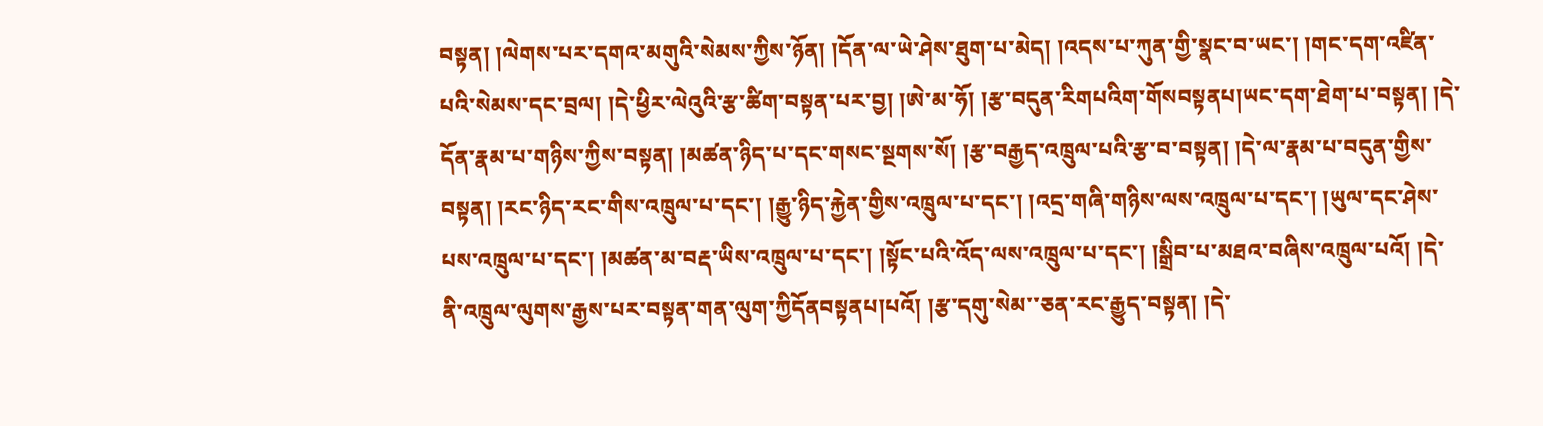བསྟན། །ལེགས་པར་དགའ་མགུའི་སེམས་ཀྱིས་ཉོན། །དོན་ལ་ཡེ་ཤེས་ཐུག་པ་མེད། །འདས་པ་ཀུན་གྱི་སྣང་བ་ཡང་། །གང་དག་འཛིན་པའི་སེམས་དང་བྲལ། །དེ་ཕྱིར་ལེའུའི་རྩ་ཚིག་བསྟན་པར་བྱ། །ཨེ་མ་ཧོ། །རྩ་བདུན་རིགཔའིག་གོསབསྟནཔ།ཡང་དག་ཐེག་པ་བསྟན། །དེ་དོན་རྣམ་པ་གཉིས་ཀྱིས་བསྟན། །མཚན་ཉིད་པ་དང་གསང་སྔགས་སོ། །རྩ་བརྒྱད་འཁྲུལ་པའི་རྩ་བ་བསྟན། །དེ་ལ་རྣམ་པ་བདུན་གྱིས་བསྟན། །རང་ཉིད་རང་གིས་འཁྲུལ་པ་དང་། །རྒྱུ་ཉིད་རྐྱེན་གྱིས་འཁྲུལ་པ་དང་། །འདྲ་གཞི་གཉིས་ལས་འཁྲུལ་པ་དང་། །ཡུལ་དང་ཤེས་པས་འཁྲུལ་པ་དང་། །མཚན་མ་བརྡ་ཡིས་འཁྲུལ་པ་དང་། །སྟོང་པའི་འོད་ལས་འཁྲུལ་པ་དང་། །སྒྲིབ་པ་མཐའ་བཞིས་འཁྲུལ་པའོ། །དེ་ནི་འཁྲུལ་ལུགས་རྒྱས་པར་བསྟན་གན་ལུག་ཀྱིདོནབསྟནཔ།པའོ། །རྩ་དགུ་སེམ་་ཅན་རང་རྒྱུད་བསྟན། །དེ་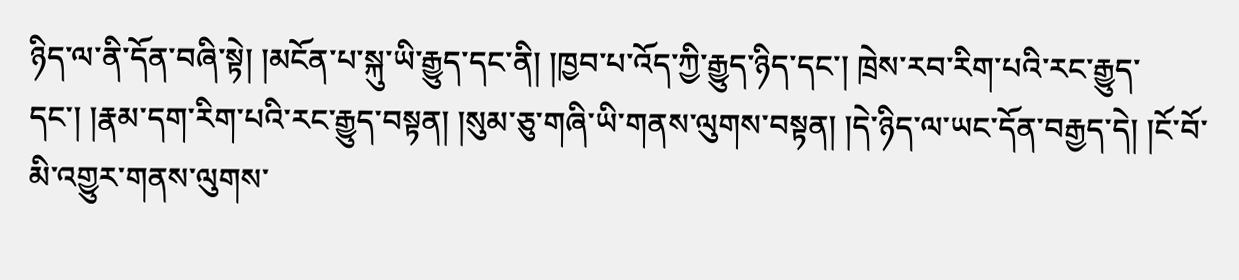ཉིད་ལ་ནི་དོན་བཞི་སྟེ། །མངོན་པ་སྐུ་ཡི་རྒྱུད་དང་ནི། །ཁྱབ་པ་འོད་ཀྱི་རྒྱུད་ཉིད་དང་། ཁྲེས་རབ་རིག་པའི་རང་རྒྱུད་དང་། །རྣམ་དག་རིག་པའི་རང་རྒྱུད་བསྟན། །སུམ་ཅུ་གཞི་ཡི་གནས་ལུགས་བསྟན། །དེ་ཉིད་ལ་ཡང་དོན་བརྒྱད་དེ། །ངོ་བོ་མི་འགྱུར་གནས་ལུགས་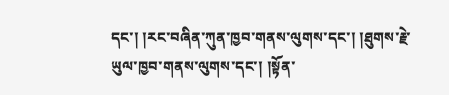དང་། །རང་བཞིན་ཀུན་ཁྱབ་གནས་ལུགས་དང་། །ཐུགས་རྗེ་ཡུལ་ཁྱབ་གནས་ལུགས་དང་། །སྟོན་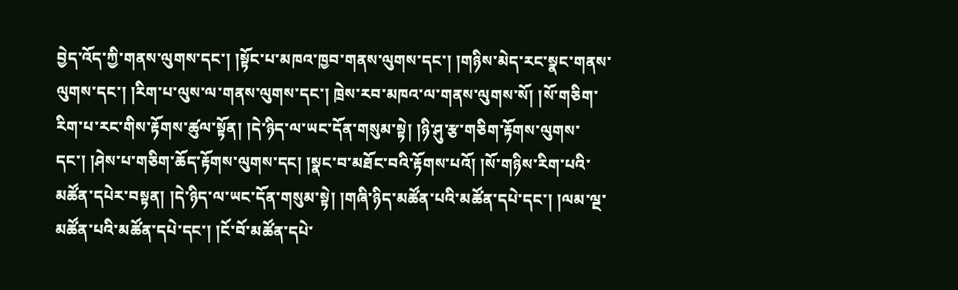བྱེད་འོད་ཀྱི་གནས་ལུགས་དང་། །སྟོང་པ་མཁའ་ཁྱབ་གནས་ལུགས་དང་། །གཉིས་མེད་རང་སྣང་གནས་ལུགས་དང་། །རིག་པ་ལུས་ལ་གནས་ལུགས་དང་། ཁྲེས་རབ་མཁའ་ལ་གནས་ལུགས་སོ། །སོ་གཅིག་རིག་པ་རང་གིས་རྟོགས་ཚུལ་སྟོན། །དེ་ཉིད་ལ་ཡང་དོན་གསུམ་སྟེ། །ཉི་ཤུ་རྩ་གཅིག་རྟོགས་ལུགས་དང་། །ཤེས་པ་གཅིག་ཆོད་རྟོགས་ལུགས་དང། །སྣང་བ་མཐོང་བའི་རྟོགས་པའོ། །སོ་གཉིས་རིག་པའི་མཚོན་དཔེར་བསྟན། །དེ་ཉིད་ལ་ཡང་དོན་གསུམ་སྟེ། །གཞི་ཉིད་མཚོན་པའི་མཚོན་དཔེ་དང་། །ལམ་ལྔ་མཚོན་པའི་མཚོན་དཔེ་དང་། །ངོ་བོ་མཚོན་དཔེ་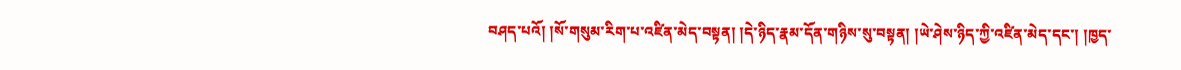བཤད་པའོ། །སོ་གསུམ་རིག་པ་འཛིན་མེད་བསྟན། །དེ་ཉིད་རྣམ་དོན་གཉིས་སུ་བསྟན། །ཡེ་ཤེས་ཉིད་ཀྱི་འཛིན་མེད་དང་། །ཁྱད་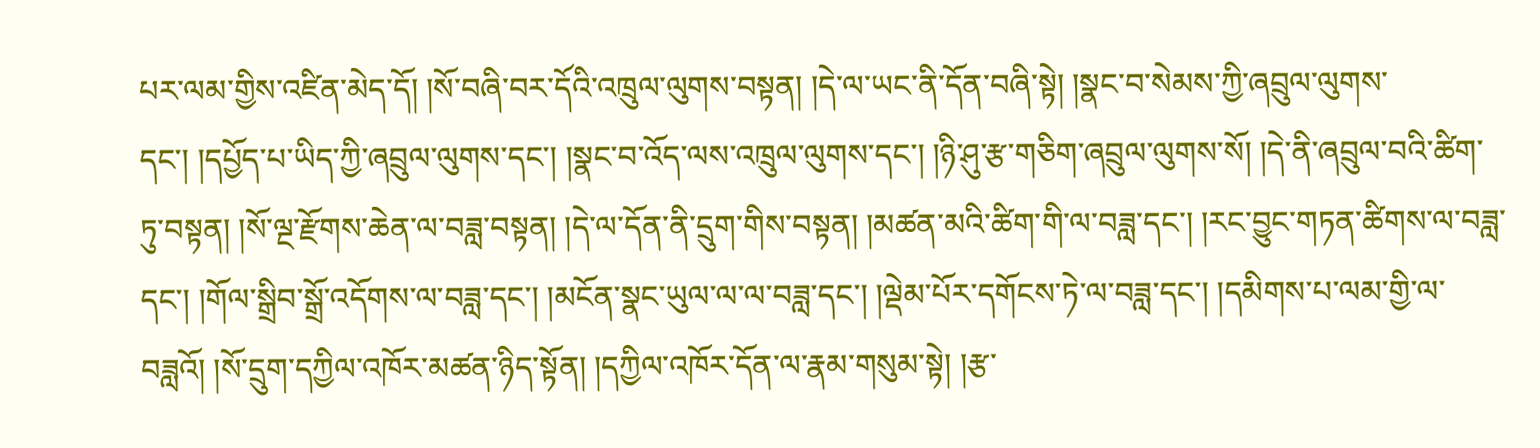པར་ལམ་གྱིས་འཛིན་མེད་དོ། །སོ་བཞི་བར་དོའི་འཁྲུལ་ལུགས་བསྟན། །དེ་ལ་ཡང་ནི་དོན་བཞི་སྟེ། །སྣང་བ་སེམས་ཀྱི་ཞབྲུལ་ལུགས་དང་། །དཔྱོད་པ་ཡིད་ཀྱི་ཞབྲུལ་ལུགས་དང་། །སྣང་བ་འོད་ལས་འཁྲུལ་ལུགས་དང་། །ཉི་ཤུ་རྩ་གཅིག་ཞབྲུལ་ལུགས་སོ། །དེ་ནི་ཞབྲུལ་བའི་ཚིག་ཏུ་བསྟན། །སོ་ལྔ་རྫོགས་ཆེན་ལ་བཟླ་བསྟན། །དེ་ལ་དོན་ནི་དྲུག་གིས་བསྟན། །མཚན་མའི་ཚིག་གི་ལ་བཟླ་དང་། །རང་བྱུང་གཏན་ཚིགས་ལ་བཟླ་དང་། །གོལ་སྒྲིབ་སྒྲོ་འདོགས་ལ་བཟླ་དང་། །མངོན་སྣང་ཡུལ་ལ་ལ་བཟླ་དང་། །ལྡེམ་པོར་དགོངས་ཏེ་ལ་བཟླ་དང་། །དམིགས་པ་ལམ་གྱི་ལ་བཟླའོ། །སོ་དྲུག་དཀྱིལ་འཁོར་མཚན་ཉིད་སྟོན། །དཀྱིལ་འཁོར་དོན་ལ་རྣམ་གསུམ་སྟེ། །རྩ་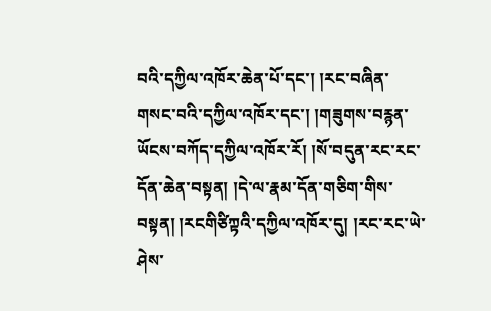བའི་དཀྱིལ་འཁོར་ཆེན་པོ་དང་། །རང་བཞིན་གསང་བའི་དཀྱིལ་འཁོར་དང་། །གཟུགས་བརྙན་ཡོངས་བཀོད་དཀྱིལ་འཁོར་རོ། །སོ་བདུན་རང་རང་དོན་ཆེན་བསྟན། །དེ་ལ་རྣམ་དོན་གཅིག་གིས་བསྟན། །རངགིཙིཀྟའི་དཀྱིལ་འཁོར་དུ། །རང་རང་ཡེ་ཤེས་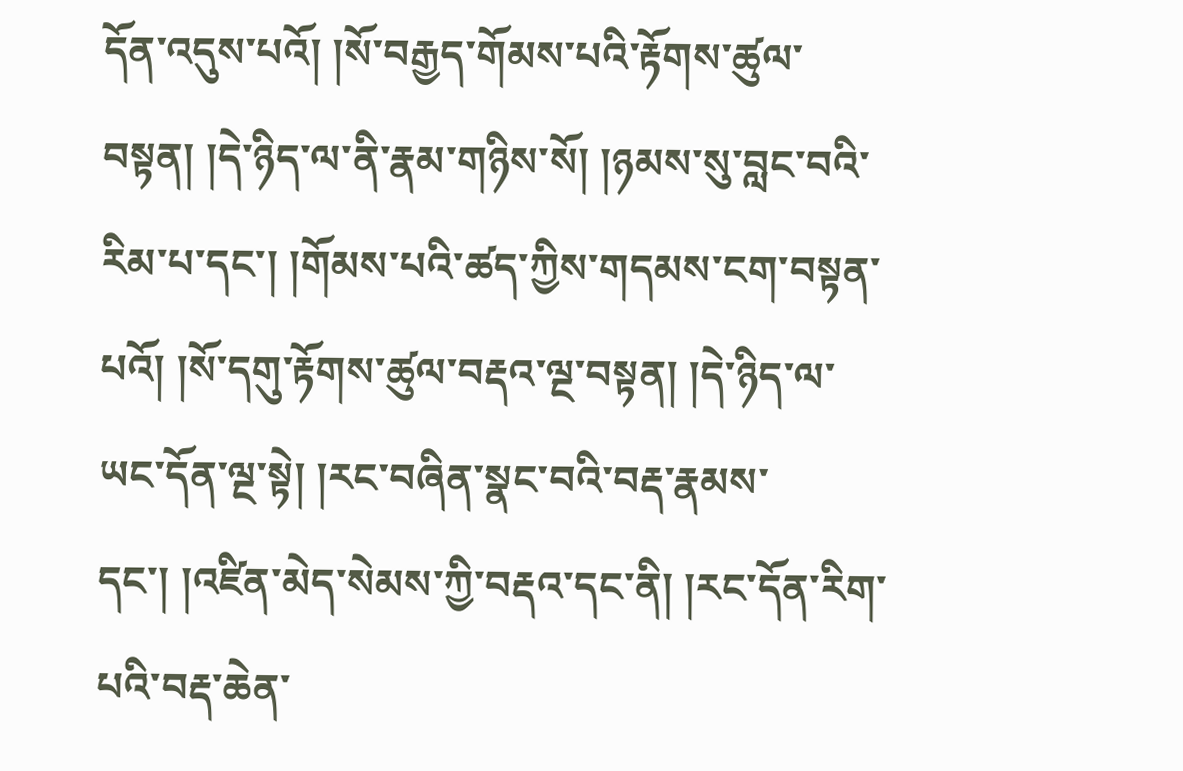དོན་འདུས་པའོ། །སོ་བརྒྱད་གོམས་པའི་རྟོགས་ཚུལ་བསྟན། །དེ་ཉིད་ལ་ནི་རྣམ་གཉིས་སོ། །ཉམས་སུ་བླང་བའི་རིམ་པ་དང་། །གོམས་པའི་ཚད་ཀྱིས་གདམས་ངག་བསྟན་པའོ། །སོ་དགུ་རྟོགས་ཚུལ་བརྡའ་ལྔ་བསྟན། །དེ་ཉིད་ལ་ཡང་དོན་ལྔ་སྟེ། །རང་བཞིན་སྣང་བའི་བརྡ་རྣམས་དང་། །འཛིན་མེད་སེམས་ཀྱི་བརྡའ་དང་ནི། །རང་དོན་རིག་པའི་བརྡ་ཆེན་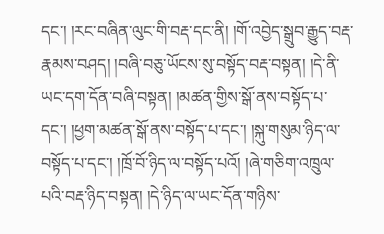དང་། །རང་བཞིན་ལུང་གི་བརྡ་དང་ནི། །གོ་འབྱེད་སྒྲུབ་རྒྱུད་བརྡ་རྣམས་བཤད། །བཞི་བཅུ་ཡོངས་སུ་བསྟོད་བརྡ་བསྟན། །དེ་ནི་ཡང་དག་དོན་བཞི་བསྟན། །མཚན་གྱིས་སྒོ་ནས་བསྟོད་པ་དང་། །ཕྱག་མཚན་སྒོ་ནས་བསྟོད་པ་དང་། །སྐུ་གསུམ་ཉིད་ལ་བསྟོད་པ་དང་། །ཁྲོ་བོ་ཉིད་ལ་བསྟོད་པའོ། །ཞེ་གཅིག་འཁྲུལ་པའི་བརྡ་ཉིད་བསྟན། །དེ་ཉིད་ལ་ཡང་དོན་གཉིས་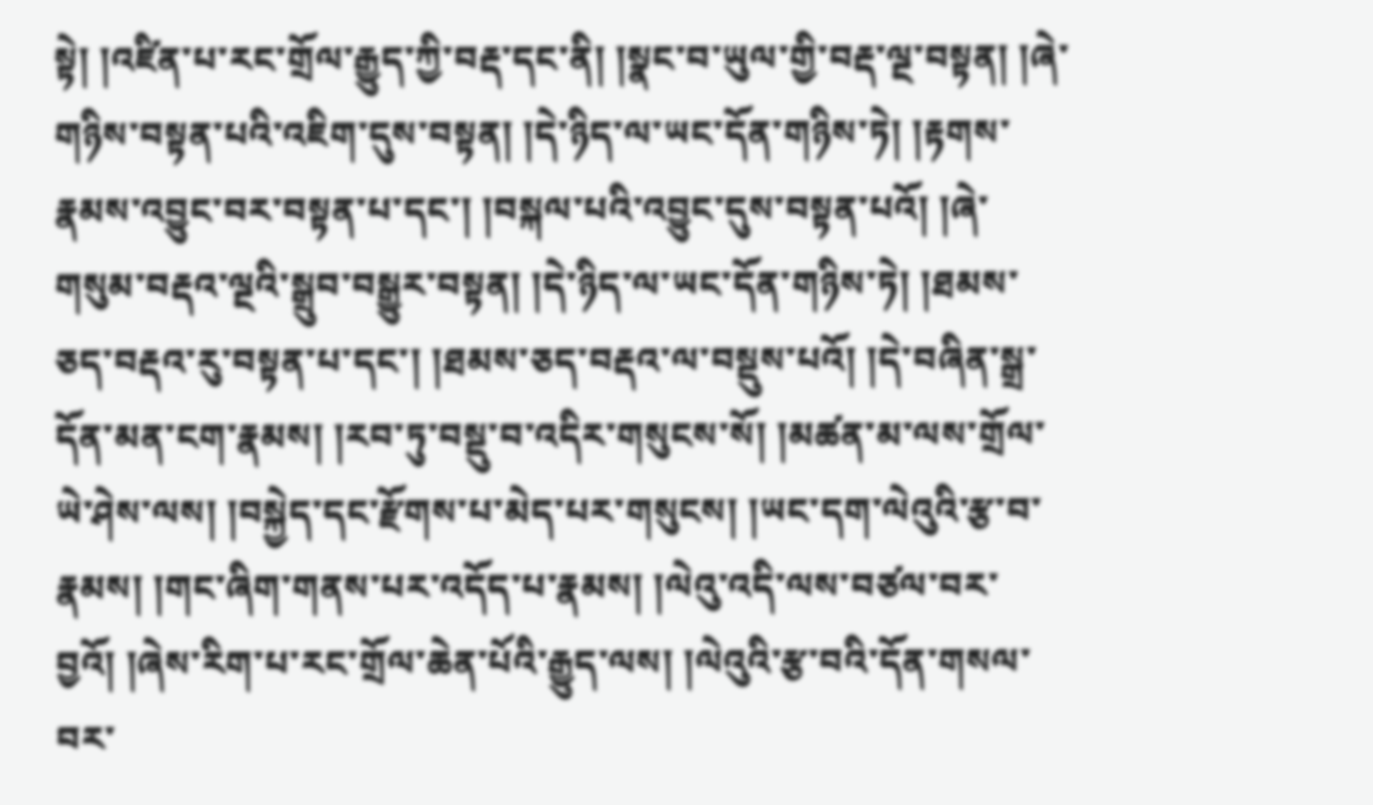སྟེ། །འཛིན་པ་རང་གྲོལ་རྒྱུད་ཀྱི་བརྡ་དང་ནི། །སྣང་བ་ཡུལ་གྱི་བརྡ་ལྔ་བསྟན། །ཞེ་གཉིས་བསྟན་པའི་འཇིག་དུས་བསྟན། །དེ་ཉིད་ལ་ཡང་དོན་གཉིས་ཏེ། །རྟགས་རྣམས་འབྱུང་བར་བསྟན་པ་དང་། །བསྐལ་པའི་འབྱུང་དུས་བསྟན་པའོ། །ཞེ་གསུམ་བརྡའ་ལྔའི་སྒྲུབ་བསྒྱུར་བསྟན། །དེ་ཉིད་ལ་ཡང་དོན་གཉིས་ཏེ། །ཐམས་ཅད་བརྡའ་རུ་བསྟན་པ་དང་། །ཐམས་ཅད་བརྡའ་ལ་བསྡུས་པའོ། །དེ་བཞིན་སྒྲ་དོན་མན་ངག་རྣམས། །རབ་ཏུ་བསྡུ་བ་འདིར་གསུངས་སོ། །མཚན་མ་ལས་གྲོལ་ཡེ་ཤེས་ལས། །བསྐྱེད་དང་རྫོགས་པ་མེད་པར་གསུངས། །ཡང་དག་ལེའུའི་རྩ་བ་རྣམས། །གང་ཞིག་གནས་པར་འདོད་པ་རྣམས། །ལེའུ་འདི་ལས་བཙལ་བར་བྱའོ། །ཞེས་རིག་པ་རང་གྲོལ་ཆེན་པོའི་རྒྱུད་ལས། །ལེའུའི་རྩ་བའི་དོན་གསལ་བར་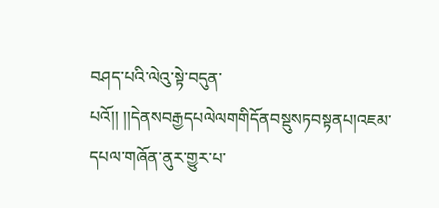བཤད་པའི་ལེའུ་སྟེ་བདུན་པའོ།། །།དེནསབརྒྱདཔལེལགགིདོནབསྡུསཏབསྟནཔ།འཇམ་དཔལ་གཞོན་ནུར་གྱུར་པ་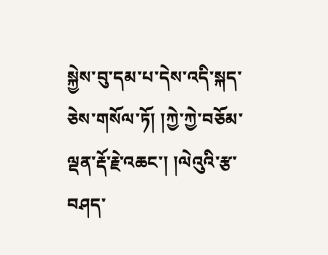སྐྱེས་བུ་དམ་པ་དེས་འདི་སྐད་ཅེས་གསོལ་ཏོ། །ཀྱེ་ཀྱེ་བཅོམ་ལྡན་རྡོ་རྗེ་འཆང་། །ལེའུའི་རྩ་བཤད་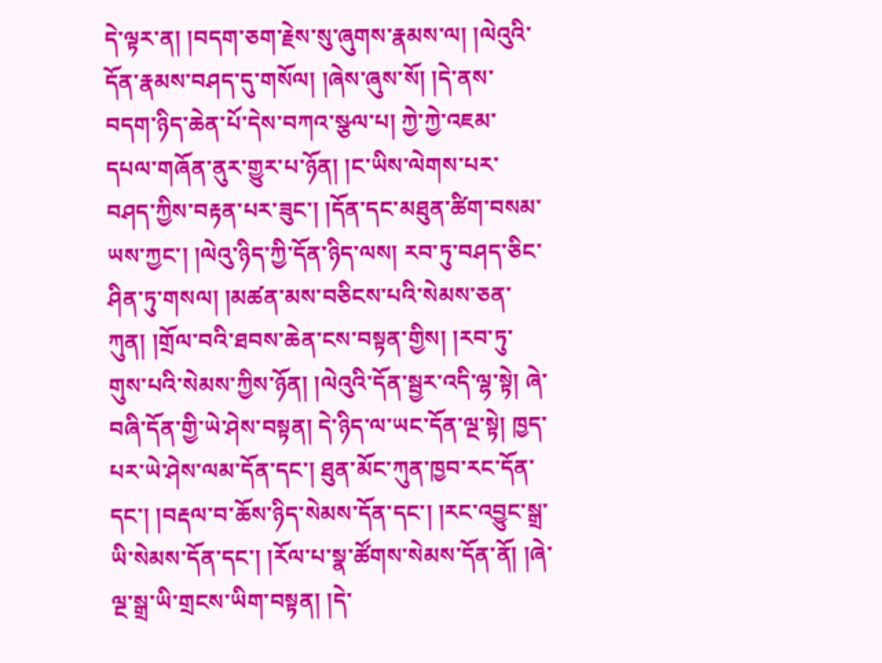དེ་ལྟར་ན། །བདག་ཅག་རྗེས་སུ་ཞུགས་རྣམས་ལ། །ལེའུའི་དོན་རྣམས་བཤད་དུ་གསོལ། །ཞེས་ཞུས་སོ། །དེ་ནས་བདག་ཉིད་ཆེན་པོ་དེས་བཀའ་སྩལ་པ། ཀྱེ་ཀྱེ་འཇམ་དཔལ་གཞོན་ནུར་གྱུར་པ་ཉོན། །ང་ཡིས་ལེགས་པར་བཤད་ཀྱིས་བརྟན་པར་ཟུང་། །དོན་དང་མཐུན་ཚིག་བསམ་ཡས་ཀྱང་། །ལེའུ་ཉིད་ཀྱི་དོན་ཉིད་ལས། རབ་ཏུ་བཤད་ཅིང་ཤིན་ཏུ་གསལ། །མཚན་མས་བཅིངས་པའི་སེམས་ཅན་ཀུན། །གྲོལ་བའི་ཐབས་ཆེན་ངས་བསྟན་གྱིས། །རབ་ཏུ་གུས་པའི་སེམས་ཀྱིས་ཉོན། །ལེའུའི་དོན་སྦྱར་འདི་ལྷ་སྟེ། ཞེ་བཞི་དོན་གྱི་ཡེ་ཤེས་བསྟན། དེ་ཉིད་ལ་ཡང་དོན་ལྔ་སྟེ། ཁྱད་པར་ཡེ་ཤེས་ལམ་དོན་དང་། ཐུན་མོང་ཀུན་ཁྱབ་རང་དོན་དང་། །བརྡལ་བ་ཆོས་ཉིད་སེམས་དོན་དང་། །རང་འབྱུང་སྒྲ་ཡི་སེམས་དོན་དང་། །རོལ་པ་སྣ་ཚོགས་སེམས་དོན་ནོ། །ཞེ་ལྔ་སྒྲ་ཡི་གྲངས་ཡིག་བསྟན། །དེ་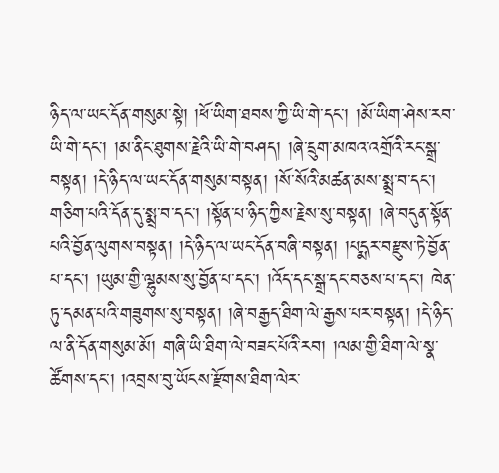ཉིད་ལ་ཡང་དོན་གསུམ་སྟེ། །ཕོ་ཡིག་ཐབས་ཀྱི་ཡི་གེ་དང་། །མོ་ཡིག་ཤེས་རབ་ཡི་གེ་དང་། །མ་ནིང་ཐུགས་རྗེའི་ཡི་གེ་བཤད། །ཞེ་དྲུག་མཁའ་འགྲོའི་རང་སྒྲ་བསྟན། །དེ་ཉིད་ལ་ཡང་དོན་གསུམ་བསྟན། །སོ་སོའི་མཚན་མས་སྨྲ་བ་དང་། གཅིག་པའི་དོན་དུ་སྨྲ་བ་དང་། །སྟོན་པ་ཉིད་ཀྱིས་རྗེས་སུ་བསྟན། །ཞེ་བདུན་སྟོན་པའི་བྱོན་ལུགས་བསྟན། །དེ་ཉིད་ལ་ཡང་དོན་བཞི་བསྟན། །པདྨར་བརྫུས་ཏེ་བྱོན་པ་དང་། །ཡུམ་གྱི་ལྷུམས་སུ་བྱོན་པ་དང་། །འོད་དང་སྒྲ་དང་བཅས་པ་དང་། ཁེན་ཏུ་དམན་པའི་གཟུགས་སུ་བསྟན། །ཞེ་བརྒྱད་ཐིག་ལེ་རྒྱས་པར་བསྟན། །དེ་ཉིད་ལ་ནི་དོན་གསུམ་མོ། གཞི་ཡི་ཐིག་ལེ་བཟང་པོའི་རབ། །ལམ་གྱི་ཐིག་ལེ་སྣ་ཚོགས་དང་། །འབྲས་བུ་ཡོངས་རྫོགས་ཐིག་ལེར་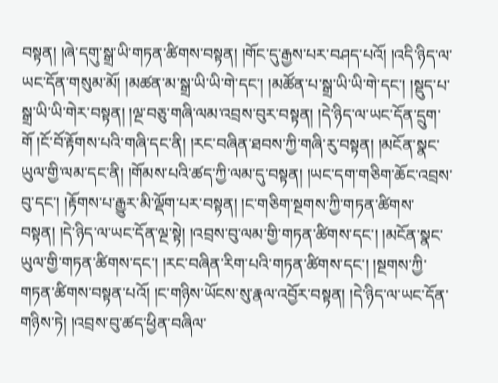བསྟན། །ཞེ་དགུ་སྒྲ་ཡི་གཏན་ཚིགས་བསྟན། །གོང་དུ་རྒྱས་པར་བཤད་པའོ། །འདི་ཉིད་ལ་ཡང་དོན་གསུམ་མོ། །མཚན་མ་སྒྲ་ཡི་ཡི་གེ་དང་། །མཚོན་པ་སྒྲ་ཡི་ཡི་གེ་དང་། །སྡུད་པ་སྒྲ་ཡི་ཡི་གེར་བསྟན། །ལྔ་བཅུ་གཞི་ལམ་འབྲས་བུར་བསྟན། །དེ་ཉིད་ལ་ཡང་དོན་དྲུག་གོ །ངོ་བོ་རྟོགས་པའི་གཞི་དང་ནི། །རང་བཞིན་ཐབས་ཀྱི་གཞི་རུ་བསྟན། །མངོན་སྣང་ཡུལ་གྱི་ལམ་དང་ནི། །གོམས་པའི་ཚད་ཀྱི་ལམ་དུ་བསྟན། །ཡང་དག་གཅིག་ཆོང་འབྲས་བུ་དང་། །རྟོགས་པ་རྒྱུར་མི་ལྡོག་པར་བསྟན། །ང་གཅིག་སྔགས་ཀྱི་གཏན་ཚིགས་བསྟན། །དེ་ཉིད་ལ་ཡང་དོན་ལྔ་སྟེ། །འབྲས་བུ་ལམ་གྱི་གཏན་ཚིགས་དང་། །མངོན་སྣང་ཡུལ་གྱི་གཏན་ཚིགས་དང་། །རང་བཞིན་རིག་པའི་གཏན་ཚིགས་དང་། །སྔགས་ཀྱི་གཏན་ཚིགས་བསྟན་པའོ། །ང་གཉིས་ཡོངས་སུ་རྣལ་འབྱོར་བསྟན། །དེ་ཉིད་ལ་ཡང་དོན་གཉིས་ཏེ། །འབྲས་བུ་ཚད་ཕྱིན་བཞིལ་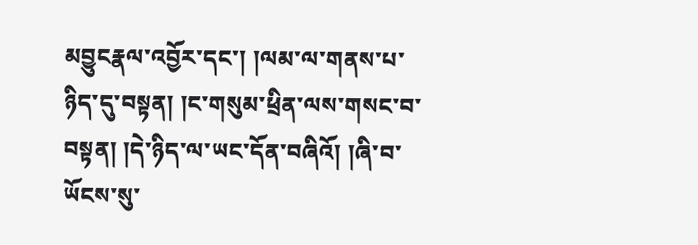མབྱུངརྣལ་འབྱོར་དང་། །ལམ་ལ་གནས་པ་ཉིད་དུ་བསྟན། །ང་གསུམ་ཕྲིན་ལས་གསང་བ་བསྟན། །དེ་ཉིད་ལ་ཡང་དོན་བཞིའོ། །ཞི་བ་ཡོངས་སུ་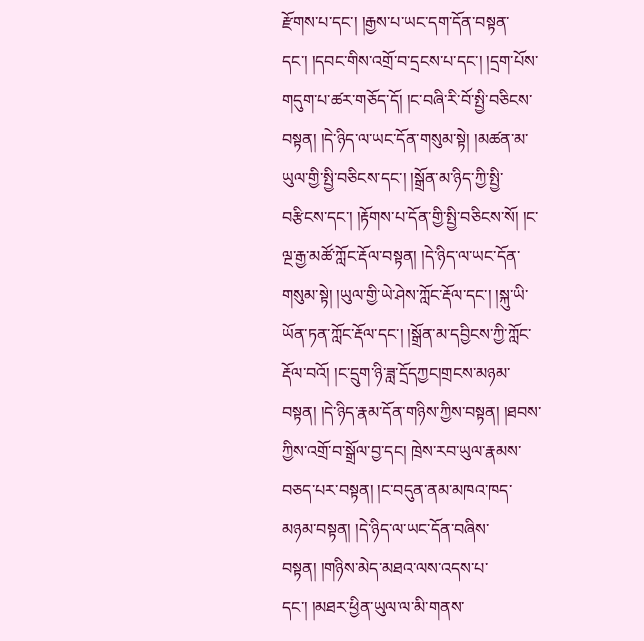རྫོགས་པ་དང་། །རྒྱས་པ་ཡང་དག་དོན་བསྟན་དང་། །དབང་གིས་འགྲོ་བ་དྲངས་པ་དང་། །དྲག་པོས་གདུག་པ་ཚར་གཅོད་དོ། །ང་བཞི་རི་བོ་སྤྱི་བཅིངས་བསྟན། །དེ་ཉིད་ལ་ཡང་དོན་གསུམ་སྟེ། །མཚན་མ་ཡུལ་གྱི་སྤྱི་བཅིངས་དང་། །སྒྲོན་མ་ཉིད་ཀྱི་སྤྱི་བརྩིངས་དང་། །རྟོགས་པ་དོན་གྱི་སྤྱི་བཅིངས་སོ། །ང་ལྔ་རྒྱ་མཚོ་ཀློང་རྡོལ་བསྟན། །དེ་ཉིད་ལ་ཡང་དོན་གསུམ་སྟེ། །ཡུལ་གྱི་ཡེ་ཤེས་ཀློང་རྡོལ་དང་། །སྐུ་ཡི་ཡོན་ཏན་ཀློང་རྡོལ་དང་། །སྒྲོན་མ་དབྱིངས་ཀྱི་ཀློང་རྡོལ་བའོ། །ང་དྲུག་ཉི་ཟླ་དྲོདཀྱང།གྲངས་མཉམ་བསྟན། །དེ་ཉིད་རྣམ་དོན་གཉིས་ཀྱིས་བསྟན། །ཐབས་ཀྱིས་འགྲོ་བ་སྒྲོལ་བྱ་དང། ཁྲེས་རབ་ཡུལ་རྣམས་བཅད་པར་བསྟན། །ང་བདུན་ནམ་མཁའ་ཁད་མཉམ་བསྟན། །དེ་ཉིད་ལ་ཡང་དོན་བཞིས་བསྟན། །གཉིས་མེད་མཐའ་ལས་འདས་པ་དང་། །མཐར་ཕྱིན་ཡུལ་ལ་མི་གནས་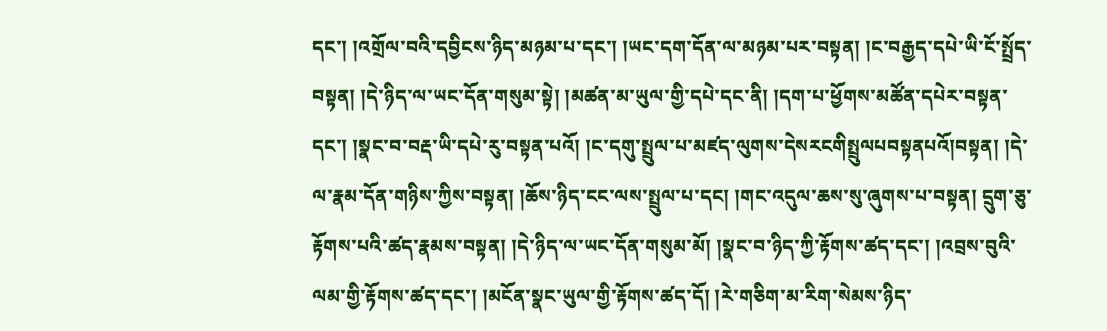དང་། །འགྲོལ་བའི་དབྱིངས་ཉིད་མཉམ་པ་དང་། །ཡང་དག་དོན་ལ་མཉམ་པར་བསྟན། །ང་བརྒྱད་དཔེ་ཡི་ངོ་སྤྲོད་བསྟན། །དེ་ཉིད་ལ་ཡང་དོན་གསུམ་སྟེ། །མཚན་མ་ཡུལ་གྱི་དཔེ་དང་ནི། །དག་པ་ཕྱོགས་མཚོན་དཔེར་བསྟན་དང་། །སྣང་བ་བརྡ་ཡི་དཔེ་རུ་བསྟན་པའོ། །ང་དགུ་སྤྲུལ་པ་མཛད་ལུགས་དེསརངགིསྤྲུལཔབསྟནཔའོ།བསྟན། །དེ་ལ་རྣམ་དོན་གཉིས་ཀྱིས་བསྟན། །ཆོས་ཉིད་ངང་ལས་སྤྲུལ་པ་དང། །གང་འདུལ་ཆས་སུ་ཞུགས་པ་བསྟན། དྲུག་ཅུ་རྟོགས་པའི་ཚད་རྣམས་བསྟན། །དེ་ཉིད་ལ་ཡང་དོན་གསུམ་མོ། །སྣང་བ་ཉིད་ཀྱི་རྟོགས་ཚད་དང་། །འབྲས་བུའི་ལམ་གྱི་རྟོགས་ཚད་དང་། །མངོན་སྣང་ཡུལ་གྱི་རྟོགས་ཚད་དོ། །རེ་གཅིག་མ་རིག་སེམས་ཉིད་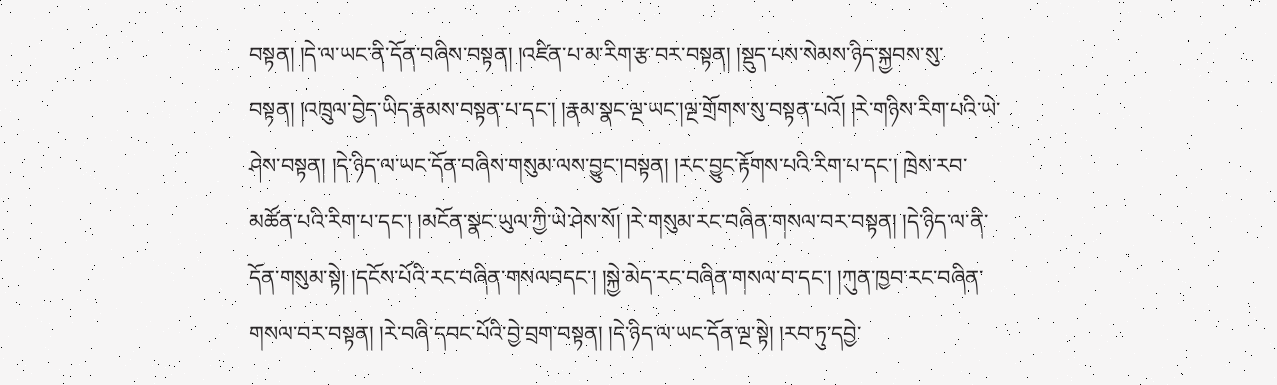བསྟན། །དེ་ལ་ཡང་ནི་དོན་བཞིས་བསྟན། །འཛིན་པ་མ་རིག་རྩ་བར་བསྟན། །སྡུད་པས་སེམས་ཉིད་སྐྱབས་སུ་བསྟན། །འཁྲུལ་བྱེད་ཡིད་རྣམས་བསྟན་པ་དང་། །རྣམ་སྣང་ལྔ་ཡང་།ལྔ་གྲོགས་སུ་བསྟན་པའོ། །རེ་གཉིས་རིག་པའི་ཡེ་ཤེས་བསྟན། །དེ་ཉིད་ལ་ཡང་དོན་བཞིས་གསུམ་ལས་བྱུང་།བསྟན། །རང་བྱུང་རྟོགས་པའི་རིག་པ་དང་། ཁྲེས་རབ་མཚོན་པའི་རིག་པ་དང་། །མངོན་སྣང་ཡུལ་ཀྱི་ཡེ་ཤེས་སོ། །རེ་གསུམ་རང་བཞིན་གསལ་བར་བསྟན། །དེ་ཉིད་ལ་ནི་དོན་གསུམ་སྟེ། །དངོས་པོའི་རང་བཞིན་གསལབདང་། །སྐྱེ་མེད་རང་བཞིན་གསལ་བ་དང་། །ཀུན་ཁྱབ་རང་བཞིན་གསལ་བར་བསྟན། །རེ་བཞི་དབང་པོའི་བྱེ་བྲག་བསྟན། །དེ་ཉིད་ལ་ཡང་དོན་ལྔ་སྟེ། །རབ་ཏུ་དབྱེ་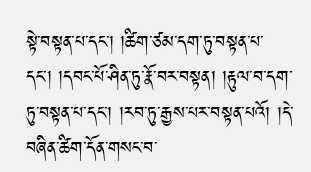སྟེ་བསྟན་པ་དང་། །ཚིག་ཙམ་དག་ཏུ་བསྟན་པ་དང་། །དབང་པོ་ཤིན་ཏུ་རྣོ་བར་བསྟན། །རྟུལ་བ་དག་ཏུ་བསྟན་པ་དང་། །རབ་ཏུ་རྒྱས་པར་བསྟན་པའོ། །དེ་བཞིན་ཚིག་དོན་གསང་བ་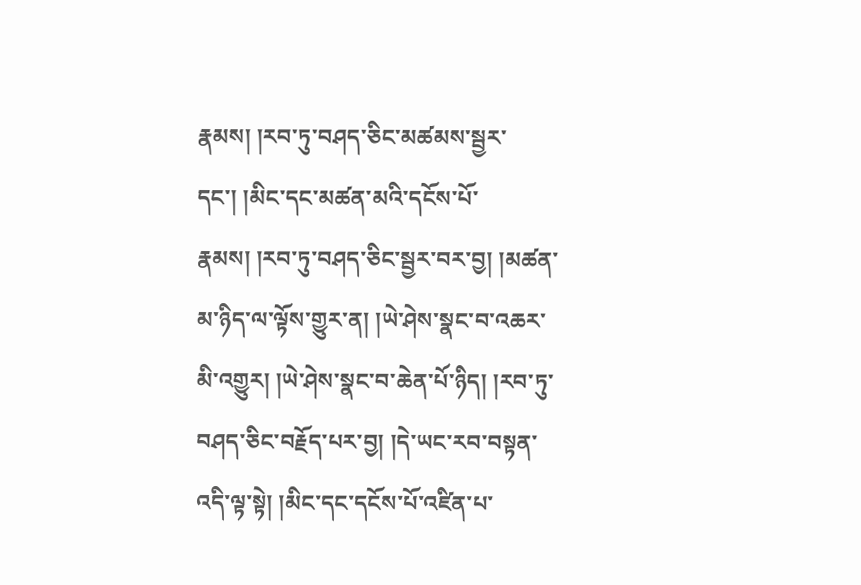རྣམས། །རབ་ཏུ་བཤད་ཅིང་མཚམས་སྦྱར་དང་། །མིང་དང་མཚན་མའི་དངོས་པོ་རྣམས། །རབ་ཏུ་བཤད་ཅིང་སྦྱར་བར་བྱ། །མཚན་མ་ཉིད་ལ་ལྟོས་གྱུར་ན། །ཡེ་ཤེས་སྣང་བ་འཆར་མི་འགྱུར། །ཡེ་ཤེས་སྣང་བ་ཆེན་པོ་ཉིད། །རབ་ཏུ་བཤད་ཅིང་བརྗོད་པར་བྱ། །དེ་ཡང་རབ་བསྟན་འདི་ལྟ་སྟེ། །མིང་དང་དངོས་པོ་འཛིན་པ་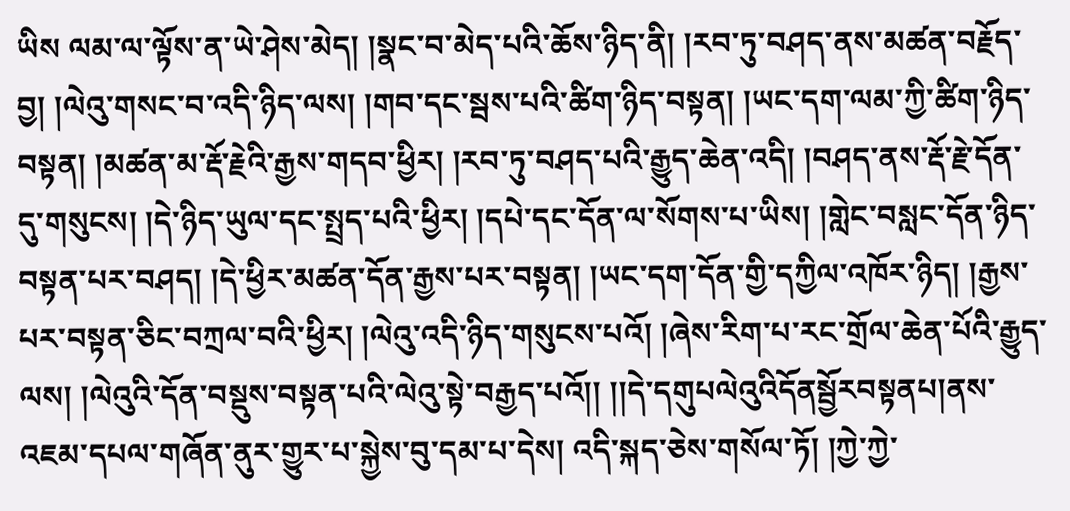ཡིས ལམ་ལ་ལྟོས་ན་ཡེ་ཤེས་མེད། །སྣང་བ་མེད་པའི་ཆོས་ཉིད་ནི། །རབ་ཏུ་བཤད་ནས་མཚན་བརྗོད་བྱ། །ལེའུ་གསང་བ་འདི་ཉིད་ལས། །གབ་དང་སྦས་པའི་ཚིག་ཉིད་བསྟན། །ཡང་དག་ལམ་ཀྱི་ཚིག་ཉིད་བསྟན། །མཚན་མ་རྡོ་རྗེའི་རྒྱས་གདབ་ཕྱིར། །རབ་ཏུ་བཤད་པའི་རྒྱུད་ཆེན་འདི། །བཤད་ནས་རྡོ་རྗེ་དོན་དུ་གསུངས། །དེ་ཉིད་ཡུལ་དང་སྤྲད་པའི་ཕྱིར། །དཔེ་དང་དོན་ལ་སོགས་པ་ཡིས། །གླེང་བསླང་དོན་ཉིད་བསྟན་པར་བཤད། །དེ་ཕྱིར་མཚན་དོན་རྒྱས་པར་བསྟན། །ཡང་དག་དོན་གྱི་དཀྱིལ་འཁོར་ཉིད། །རྒྱས་པར་བསྟན་ཅིང་བཀྲལ་བའི་ཕྱིར། །ལེའུ་འདི་ཉིད་གསུངས་པའོ། །ཞེས་རིག་པ་རང་གྲོལ་ཆེན་པོའི་རྒྱུད་ལས། །ལེའུའི་དོན་བསྡུས་བསྟན་པའི་ལེའུ་སྟེ་བརྒྱད་པའོ།། །།དེ་དགུཔལེའུའིདོནསྦྱོརབསྟནཔ།ནས་འཇམ་དཔལ་གཞོན་ནུར་གྱུར་པ་སྐྱེས་བུ་དམ་པ་དེས། འདི་སྐད་ཅེས་གསོལ་ཏོ། །ཀྱེ་ཀྱེ་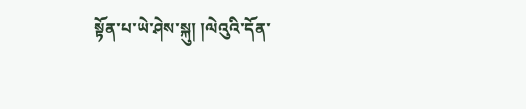སྟོན་པ་ཡེ་ཤེས་སྐུ། །ལེའུའི་དོན་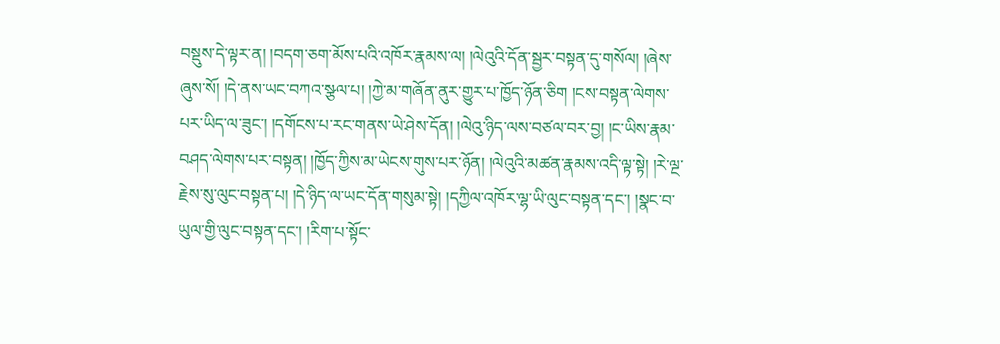བསྡུས་དེ་ལྟར་ན། །བདག་ཅག་མོས་པའི་འཁོར་རྣམས་ལ། །ལེའུའི་དོན་སྦྱར་བསྟན་དུ་གསོལ། །ཞེས་ཞུས་སོ། །དེ་ནས་ཡང་བཀའ་སྩལ་པ། །ཀྱེ་མ་གཞོན་ནུར་གྱུར་པ་ཁྱོད་ཉོན་ཅིག །ངས་བསྟན་ལེགས་པར་ཡིད་ལ་ཟུང་། །དགོངས་པ་རང་གནས་ཡེ་ཤེས་དོན། །ལེའུ་ཉིད་ལས་བཙལ་བར་བྱ། །ང་ཡིས་རྣམ་བཤད་ལེགས་པར་བསྟན། །ཁྱོད་ཀྱིས་མ་ཡེངས་གུས་པར་ཉོན། །ལེའུའི་མཚན་རྣམས་འདི་ལྟ་སྟེ། །རེ་ལྔ་རྗེས་སུ་ལུང་བསྟན་པ། །དེ་ཉིད་ལ་ཡང་དོན་གསུམ་སྟེ། །དཀྱིལ་འཁོར་ལྷ་ཡི་ལུང་བསྟན་དང་། །སྣང་བ་ཡུལ་གྱི་ལུང་བསྟན་དང་། །རིག་པ་སྟོང་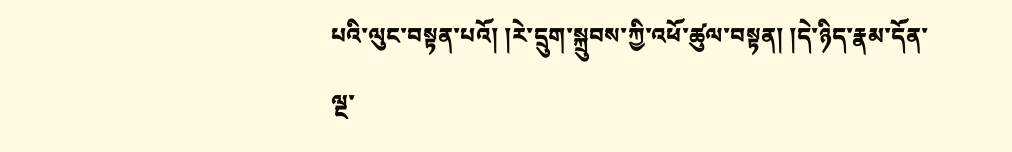པའི་ལུང་བསྟན་པའོ། །རེ་དྲུག་སྐྲུབས་ཀྱི་འཕོ་ཚུལ་བསྟན། །དེ་ཉིད་རྣམ་དོན་ལྔ་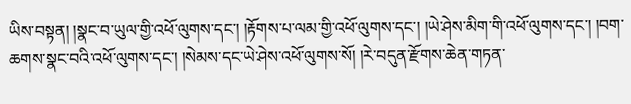ཡིས་བསྟན། །སྣང་བ་ཡུལ་གྱི་འཕོ་ལུགས་དང་། །རྟོགས་པ་ལམ་གྱི་འཕོ་ལུགས་དང་། །ཡེ་ཤེས་མིག་གི་འཕོ་ལུགས་དང་། །བག་ཆགས་སྣང་བའི་འཕོ་ལུགས་དང་། །སེམས་དང་ཡེ་ཤེས་འཕོ་ལུགས་སོ། །རེ་བདུན་རྫོགས་ཆེན་གཏན་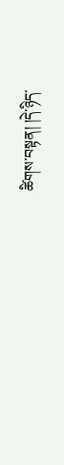ཚིགས་བསྟན། །དེ་ཉིད་